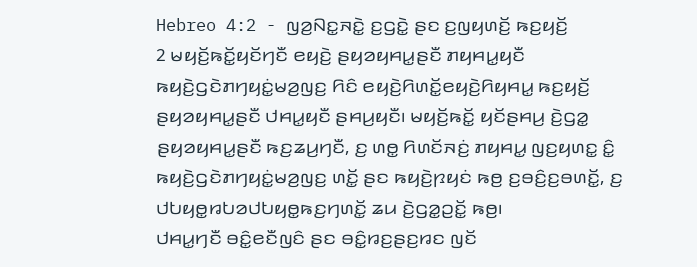Hebreo 4:2 - ꤜꤤ꤬ꤡꤢ꤭ꤏꤢꤧ꤭ ꤢ꤬ꤞꤢꤧ꤭ ꤔꤢ ꤢ꤬ꤜꤟꤛꤢꤩ꤬ ꤒꤢ꤬ꤟꤢꤩ꤬
2 ꤗꤟꤢꤩ꤬ꤒꤢꤩ꤭ꤟꤢꤩꤚꤢꤪ ꤕꤟꤢꤧ꤬ ꤔꤟꤤꤟꤌꤣ꤭ꤔꤢꤪ ꤊꤟꤌꤣ꤭ꤟꤢꤪ ꤒꤟꤢꤧ꤬ꤞꤢꤧꤊꤚꤟꤢꤦ꤭ꤗꤤ꤬ꤜꤢ꤬ ꤖꤢꤨ ꤕꤟꤢꤧ꤬ꤖꤛꤢꤩ꤭ꤕꤟꤢꤧ꤬ꤖꤟꤌꤣ꤭ ꤒꤢ꤬ꤟꤢꤩ꤬ ꤔꤟꤤꤟꤌꤣ꤭ꤔꤢꤪ ꤓꤌꤣ꤭ꤟꤢꤪ ꤔꤌꤣ꤬ꤟꤢꤪ꤯ ꤗꤟꤢꤩ꤬ꤒꤢꤩ꤭ ꤟꤢꤩꤔꤌꤣ꤬ ꤢꤧ꤬ꤞꤤ꤭ ꤔꤟꤤꤟꤌꤣ꤭ꤔꤢꤪ ꤒꤢ꤬ꤘꤣ꤬ꤚꤢꤪ, ꤢ꤬ ꤛꤥ꤭ ꤖꤛꤢꤩꤏꤢꤦ꤬ ꤊꤟꤌꤣ꤭ ꤜꤢ꤬ꤟꤛꤢ꤭ ꤢꤨ꤭ ꤒꤟꤢꤧ꤬ꤞꤢꤧꤊꤚꤟꤢꤦ꤭ꤗꤤ꤬ꤜꤢ꤬ ꤛꤢꤩ꤭ ꤔꤢ ꤒꤟꤢꤧ꤬ꤐꤟꤢꤦ ꤒꤥ꤬ ꤢ꤬ꤋꤢꤨ꤬ꤢ꤬ꤋꤛꤢꤩ꤭, ꤢ꤬ ꤓꤝꤟꤥ꤭ꤙꤝꤤꤓꤝꤟꤥ꤭ꤒꤢ꤬ꤚꤛꤢꤩ꤭ ꤘꤣ ꤢꤧ꤬ꤞꤤ꤭ꤑꤢꤩ꤭ ꤒꤥ꤬꤯
ꤓꤌꤣ꤭ꤚꤢꤪ ꤋꤢꤨ꤭ꤕꤢꤪꤜꤢꤨ ꤔꤢ ꤋꤢꤨ꤭ꤙꤢ꤬ꤔꤢ꤬ꤙꤢ ꤜꤢꤩ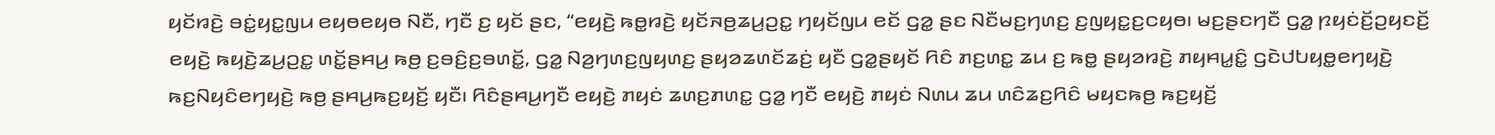ꤟꤢꤩꤙꤢꤧ꤬ ꤋꤢꤦ꤭ꤟꤢ꤭ꤜꤣ ꤕꤟꤥꤕꤟꤥ ꤡꤢꤪ, ꤚꤢꤪ ꤢ꤬ ꤟꤢꤩ ꤔꤢ, “ꤕꤟꤢꤧ꤬ ꤒꤥ꤭ꤙꤢꤧ꤬ ꤟꤢꤩꤏꤥ꤬ꤘꤣ꤬ꤑꤢ꤭ ꤚꤟꤢꤩꤜꤣ ꤕꤢꤩ ꤞꤤ꤭ ꤔꤢ ꤡꤢꤪꤗꤢ꤬ꤚꤛꤢ꤬ ꤢ꤬ꤜꤟꤢ꤭ꤢ꤬ꤍꤟꤥ꤯ ꤗꤢ꤬ꤔꤢꤚꤢꤪ ꤞꤤ꤭ ꤐꤟꤢꤦꤢꤩ꤬ꤑꤟꤢꤢꤩ꤬ ꤕꤟꤢꤧ꤬ ꤒꤟꤢꤧ꤬ꤘꤣ꤬ꤑꤢ꤭ ꤛꤢꤩ꤭ꤔꤌꤣ꤬ ꤒꤥ꤬ ꤢ꤬ꤋꤢꤨ꤬ꤢ꤬ꤋꤛꤢꤩ꤭, ꤞꤤ꤭ ꤡꤤ꤬ꤚꤛꤢ꤬ꤜꤟꤛꤢ꤬ ꤔꤟꤤꤘꤛꤢꤩꤘꤢꤦ꤬ ꤟꤢꤪ ꤞꤤ꤭ꤔꤟꤢꤩ ꤖꤢꤨ ꤊꤢ꤬ꤛꤢ꤭ ꤘꤣ ꤢ꤬ ꤒꤥ꤭ ꤔꤟꤤꤙꤢꤧ꤬ ꤊꤟꤌꤣ꤭ꤢꤨ꤭ ꤞꤢꤧꤓꤝꤟꤥ꤭ꤕꤚꤟꤢꤧ꤬ ꤒꤢ꤬ꤡꤟꤢꤨꤕꤚꤟꤢꤧ꤬ ꤒꤥ꤬ ꤔꤌꤣ꤬ꤒꤢ꤬ꤟꤢꤩ꤬ ꤟꤢꤪ꤯ ꤖꤢꤨꤔꤌꤣ꤬ꤚꤢꤪ ꤕꤟꤢꤧ꤬ ꤊꤟꤢꤦ ꤘꤛꤢ꤬ꤊꤛꤢ꤭ ꤞꤤ꤭ ꤚꤢꤪ ꤕꤟꤢꤧ꤬ ꤊꤟꤢꤦ ꤡꤛꤣ ꤘꤣ ꤛꤢꤨꤘꤢ꤬ꤖꤢꤨ ꤗꤟꤢꤒꤥ꤬ ꤒꤢ꤬ꤟꤢꤩ꤬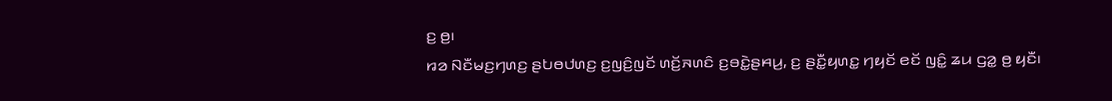ꤢ꤬ ꤥ꤬꤯
ꤙꤤ ꤡꤢꤪꤗꤢ꤬ꤚꤛꤢ꤬ ꤔꤝꤥꤓꤛꤢ꤬ ꤢ꤬ꤜꤢꤨ꤬ꤜꤢꤩ ꤛꤢꤩ꤬ꤏꤛꤢꤨ ꤢ꤬ꤋꤢꤧ꤭ꤔꤌꤣ꤬, ꤢ꤬ ꤔꤢꤪ꤭ꤟꤛꤢ꤭ ꤚꤟꤢꤩ ꤕꤢꤩ ꤜꤢꤨ꤭ ꤘꤣ ꤞꤤ꤭ ꤥ꤬ ꤟꤢꤪ꤯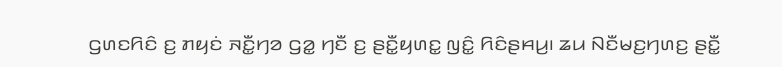ꤞꤛꤢꤖꤢꤨ ꤢ꤬ ꤊꤟꤢꤦ ꤏꤢꤪ꤭ꤚꤤ ꤞꤤ꤭ ꤚꤢꤪ ꤢ꤬ ꤔꤢꤪ꤭ꤟꤛꤢ꤭ ꤜꤢꤨ꤭ ꤖꤢꤨꤔꤌꤣ꤬꤯ ꤘꤣ ꤡꤢꤪꤗꤢ꤬ꤚꤛꤢ꤬ ꤔꤢꤪ꤭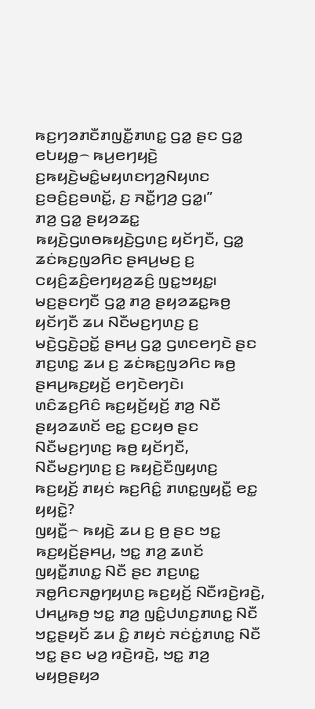ꤒꤢ꤬ꤚꤤꤊꤢꤪꤊꤜꤢꤪ꤭ꤊꤛꤢ꤭ ꤞꤤ꤭ ꤔꤢ ꤞꤤ꤭ ꤕꤝꤟꤥ꤭꤮ ꤒꤣ꤬ꤕꤚꤟꤢꤧ꤬ ꤢ꤬ꤒꤟꤢꤧ꤬ꤗꤢꤨ꤭ꤗꤟꤛꤢꤚꤤ꤬ꤡꤟꤛꤢ ꤢ꤬ꤋꤢꤨ꤬ꤢ꤬ꤋꤛꤢꤩ꤭, ꤢ꤬ ꤏꤢꤪ꤭ꤚꤤ꤬ ꤞꤤ꤭꤯”
ꤊꤤ꤬ ꤞꤤ꤭ ꤔꤟꤤꤘꤢ꤭ ꤒꤟꤢꤧ꤬ꤞꤛꤥꤒꤟꤢꤧ꤬ꤞꤛꤢ꤬ ꤟꤢꤩꤚꤢꤪ, ꤞꤤ꤭ ꤘꤢꤦꤒꤢ꤬ꤜꤤꤖꤢ ꤔꤌꤣ꤬ꤗꤢ꤬ ꤢ꤬ ꤍꤟꤢꤨ꤬ꤘꤢꤨ꤬ꤕꤚꤟꤤ꤬ꤘꤢꤨ꤬ ꤜꤢ꤭ꤠꤟꤢ꤭꤯ ꤗꤢ꤬ꤔꤢꤚꤢꤪ ꤞꤤ꤭ ꤊꤤ꤬ ꤔꤟꤤꤘꤢ꤭ꤒꤥ꤬ ꤟꤢꤩꤚꤢꤪ ꤘꤣ ꤡꤢꤪꤗꤢ꤬ꤚꤛꤢ꤬ ꤢ꤬ ꤗꤢꤧ꤬ꤞꤢꤧ꤬ꤑꤢꤩ꤭ ꤔꤌꤣ꤬ ꤞꤤ꤭ ꤞꤛꤢꤕꤚꤢꤧ ꤔꤢ ꤊꤢ꤬ꤛꤢ꤭ ꤘꤣ ꤢ꤬ ꤘꤢꤦꤒꤢ꤬ꤜꤤꤖꤢ ꤒꤥ꤬ ꤔꤌꤣ꤬ꤒꤢ꤬ꤟꤢꤩ꤬ ꤕꤚꤢꤧꤕꤚꤢꤧ꤯
ꤛꤢꤨꤘꤢ꤬ꤖꤢꤨ ꤒꤢ꤬ꤟꤢꤩ꤬ꤟꤢꤩ꤬ ꤊꤤ꤬ ꤡꤢꤪ ꤔꤟꤤꤘꤛꤢꤩ ꤕꤢ꤭ ꤢ꤬ꤍꤟꤥ ꤔꤢ ꤡꤢꤪꤗꤢ꤬ꤚꤛꤢ꤬ ꤒꤥ꤬ ꤟꤢꤩꤚꤢꤪ, ꤡꤢꤪꤗꤢ꤬ꤚꤛꤢ꤬ ꤢ꤬ ꤒꤟꤢꤧ꤬ꤢꤪꤜꤟꤛꤢ꤬ ꤒꤢ꤬ꤟꤢꤩ꤬ ꤊꤟꤢꤦ ꤒꤢ꤬ꤖꤢꤨ꤭ ꤊꤛꤢ꤭ꤜꤟꤢꤪ꤭ ꤕꤢ꤭ ꤟꤟꤢꤧ꤭?
ꤜꤟꤢꤪ꤭꤮ ꤒꤟꤢꤧ꤬ ꤘꤣ ꤢ꤬ ꤥ꤬ ꤔꤢ ꤠꤢ꤭ ꤒꤢ꤬ꤟꤢꤩ꤬ꤔꤌꤣ꤬, ꤠꤢ꤭ ꤊꤤ꤬ ꤘꤛꤢꤩ ꤜꤟꤢꤪ꤭ꤊꤛꤢ꤭ ꤡꤢꤪ ꤔꤢ ꤊꤢ꤬ꤛꤢ꤭ ꤏꤥ꤭ꤖꤢꤏꤥ꤭ꤚꤟꤛꤢ꤬ ꤒꤢ꤬ꤟꤢꤩ꤬ ꤡꤢꤪꤙꤢꤧ꤬ꤙꤢꤧ꤬, ꤓꤌꤣ꤭ꤒꤥ꤬ ꤠꤢ꤭ ꤊꤤ꤬ ꤜꤢꤨ꤭ꤓꤛꤢ꤬ꤊꤛꤢ꤭ ꤡꤢꤪ ꤠꤢ꤭ꤔꤟꤢꤩ ꤘꤣ ꤢꤨ꤭ ꤊꤟꤢꤦ ꤏꤢꤦꤢꤦ꤭ꤊꤛꤢ꤭ ꤡꤢꤪ ꤠꤢ꤭ ꤔꤢ ꤗꤤ꤬ ꤙꤢꤧ꤬ꤙꤢꤧ꤬, ꤠꤢ꤭ ꤊꤤ꤬ ꤗꤟꤥ꤬ꤔꤟꤤ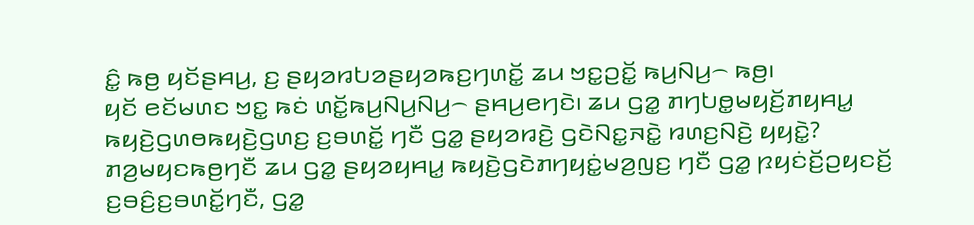ꤢꤨ꤭ ꤒꤥ꤬ ꤟꤢꤩꤔꤌꤣ꤬, ꤢ꤬ ꤔꤟꤤꤙꤝꤤꤔꤟꤤꤒꤢ꤬ꤚꤛꤢꤩ꤭ ꤘꤣ ꤠꤢ꤭ꤑꤢꤩ꤭ ꤒꤣ꤬ꤡꤣ꤬꤮ ꤒꤥ꤬꤯
ꤟꤢꤩ ꤕꤢꤩꤗꤛꤢ ꤠꤢ꤭ ꤒꤢꤦ ꤛꤢꤩ꤭ꤒꤣ꤬ꤡꤣ꤬ꤡꤣ꤬꤮ ꤔꤌꤣ꤬ꤕꤚꤢꤧ꤯ ꤘꤣ ꤞꤤ꤭ ꤊꤚꤝꤥ꤭ꤗꤟꤢꤩ꤬ꤊꤟꤌꤣ꤭ ꤒꤟꤢꤧ꤬ꤞꤛꤥꤒꤟꤢꤧ꤬ꤞꤛꤢ꤬ ꤢ꤬ꤋꤛꤢꤩ꤭ ꤚꤢꤪ ꤞꤤ꤭ ꤔꤟꤤꤙꤢꤧ꤬ ꤞꤢꤧꤡꤢ꤭ꤏꤢꤧ꤭ ꤙꤛꤢ꤬ꤡꤢꤧ꤬ ꤟꤟꤢꤧ꤭? ꤊꤤ꤬ꤗꤟꤢꤒꤥ꤬ꤚꤢꤪ ꤘꤣ ꤞꤤ꤭ ꤔꤟꤤꤟꤌꤣ꤭ ꤒꤟꤢꤧ꤬ꤞꤢꤧꤊꤚꤟꤢꤦ꤭ꤗꤤ꤬ꤜꤢ꤬ ꤚꤢꤪ ꤞꤤ꤭ ꤐꤟꤢꤦꤢꤩ꤬ꤑꤟꤢꤢꤩ꤬ ꤢ꤬ꤋꤢꤨ꤬ꤢ꤬ꤋꤛꤢꤩ꤭ꤚꤢꤪ, ꤞꤤ꤭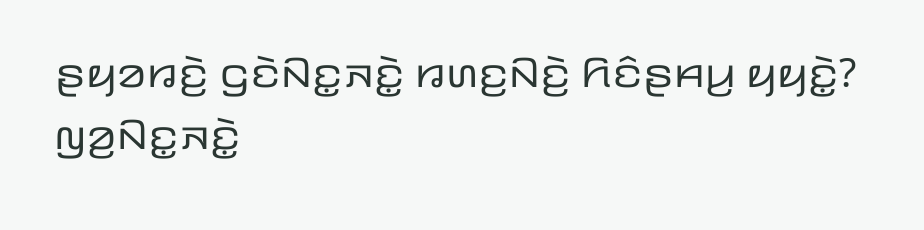ꤔꤟꤤꤙꤢꤧ꤬ ꤞꤢꤧꤡꤢ꤭ꤏꤢꤧ꤭ ꤙꤛꤢ꤬ꤡꤢꤧ꤬ ꤖꤢꤨꤔꤌꤣ꤬ ꤟꤟꤢꤧ꤭?
ꤜꤤ꤬ꤡꤢ꤭ꤏꤢꤧ꤭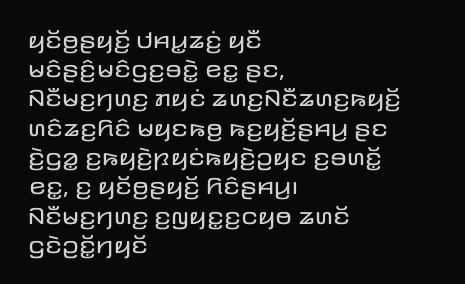ꤟꤢꤩꤥ꤬ꤔꤟꤢꤩ꤬ ꤓꤌꤣ꤭ꤘꤢꤦ꤬ ꤟꤢꤪ ꤗꤢꤨꤔꤢꤨ꤬ꤗꤢꤨꤞꤢ꤬ꤋꤢꤧ꤭ ꤕꤢ꤭ ꤔꤢ, ꤡꤢꤪꤗꤢ꤬ꤚꤛꤢ꤬ ꤊꤟꤢꤦ ꤘꤛꤢ꤬ꤡꤢꤪꤘꤛꤢ꤬ꤒꤟꤢꤩ꤬ ꤛꤢꤨꤘꤢ꤬ꤖꤢꤨ ꤗꤟꤢꤒꤥ꤬ ꤒꤢ꤬ꤟꤢꤩ꤬ꤔꤌꤣ꤬ ꤔꤢ ꤢꤧ꤬ꤞꤤ꤭ ꤢ꤬ꤒꤟꤢꤧ꤬ꤐꤟꤢꤦꤒꤟꤢꤧ꤬ꤑꤟꤢ ꤢ꤬ꤋꤛꤢꤩ꤭ ꤕꤢ꤭, ꤢ꤬ ꤟꤢꤩꤥ꤬ꤔꤟꤢꤩ꤬ ꤖꤢꤨꤔꤌꤣ꤬꤯ ꤡꤢꤪꤗꤢ꤬ꤚꤛꤢ꤬ ꤢ꤬ꤜꤟꤢ꤭ꤢ꤬ꤍꤟꤥ ꤘꤛꤢꤩ ꤞꤢꤧꤑꤢꤩ꤭ꤚꤟꤢꤩ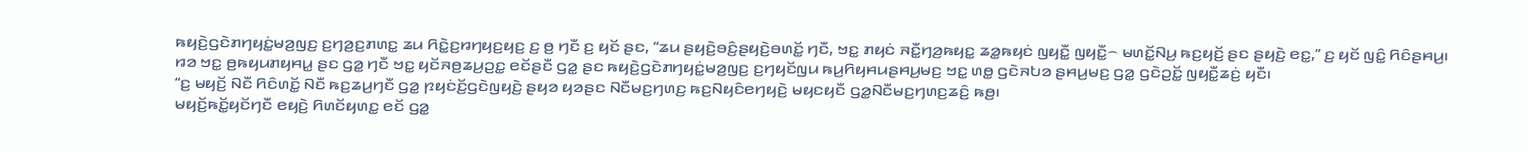ꤒꤟꤢꤧ꤬ꤞꤢꤧꤊꤚꤟꤢꤦ꤭ꤗꤤ꤬ꤜꤢ꤬ ꤢ꤬ꤚꤤ꤬ꤢ꤬ꤊꤛꤢ꤭ ꤘꤣ ꤖꤢꤧ꤭ꤢ꤬ꤙꤚꤟꤢ꤬ꤟꤢ꤬ ꤢ꤬ ꤥ꤬ ꤚꤢꤪ ꤢ꤬ ꤟꤢꤩ ꤔꤢ, “ꤘꤣ ꤔꤟꤢꤧ꤬ꤋꤢꤨ꤬ꤔꤟꤢꤧ꤬ꤋꤛꤢꤩ꤭ ꤚꤢꤪ, ꤠꤢ꤭ ꤊꤟꤢꤦ ꤏꤢꤪ꤭ꤚꤤ꤬ꤒꤟꤢ꤭ ꤘꤤ꤭ꤒꤟꤢꤦ ꤜꤟꤢꤪ꤭ ꤜꤟꤢꤪ꤭꤮ ꤗꤛꤢꤩ꤭ꤡꤣ꤬ ꤒꤢ꤬ꤟꤢꤩ꤬ ꤔꤢ ꤔꤟꤢꤧ꤬ ꤕꤢ꤭,” ꤢ꤬ ꤟꤢꤩ ꤜꤢꤨ꤭ ꤖꤢꤨꤔꤌꤣ꤬꤯
ꤙꤤ ꤠꤢ꤭ ꤥ꤬ꤒꤟꤣꤊꤟꤌꤣ꤭ ꤔꤢ ꤞꤤ꤭ ꤚꤢꤪ ꤠꤢ꤭ ꤟꤢꤩꤏꤥ꤬ꤘꤣ꤬ꤑꤢ꤭ ꤕꤢꤩꤔꤢꤪ ꤞꤤ꤭ ꤔꤢ ꤒꤟꤢꤧ꤬ꤞꤢꤧꤊꤚꤟꤢꤦ꤭ꤗꤤ꤬ꤜꤢ꤬ ꤢ꤬ꤚꤟꤢꤩꤜꤣ ꤒꤣ꤬ꤖꤟꤌꤣꤔꤌꤣ꤬ꤗꤢ꤬ ꤠꤢ꤭ ꤛꤥ꤭ ꤞꤢꤧꤏꤝꤤ ꤔꤌꤣ꤬ꤗꤢ꤬ ꤞꤤ꤭ ꤞꤢꤧꤑꤢꤩ꤭ ꤜꤟꤢꤪ꤭ꤘꤢꤦ꤬ ꤟꤢꤪ꤯
“ꤢ꤬ ꤗꤟꤢꤩ꤬ ꤡꤢꤪ ꤖꤢꤨꤛꤢꤩ꤭ ꤡꤢꤪ ꤒꤢ꤬ꤘꤣ꤬ꤚꤢꤪ ꤞꤤ꤭ ꤐꤟꤢꤦꤢꤩ꤬ꤞꤢꤧꤜꤟꤢꤧ꤬ ꤔꤟꤤ ꤟꤤꤔꤢ ꤡꤢꤪꤗꤢ꤬ꤚꤛꤢ꤬ ꤒꤢ꤬ꤡꤟꤢꤨꤕꤚꤟꤢꤧ꤬ ꤗꤟꤢꤟꤢꤪ ꤞꤤ꤭ꤡꤢꤪꤗꤢ꤬ꤚꤛꤢ꤬ꤘꤢꤨ꤬ ꤒꤥ꤬꤯
ꤗꤟꤢꤩ꤬ꤒꤢꤩ꤭ꤟꤢꤩꤚꤢꤪ ꤕꤟꤢꤧ꤬ ꤖꤛꤢꤩꤟꤛꤢ꤭ ꤕꤢꤩ ꤞꤤ꤭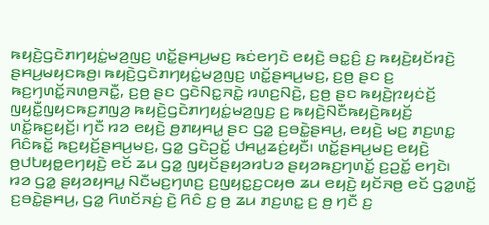ꤒꤟꤢꤧ꤬ꤞꤢꤧꤊꤚꤟꤢꤦ꤭ꤗꤤ꤬ꤜꤢ꤬ ꤛꤢꤩ꤭ꤔꤌꤣ꤬ꤗꤢ꤬ ꤒꤢꤦꤕꤚꤢꤧ ꤕꤟꤢꤧ꤬ ꤋꤢ꤭ꤢꤨ꤬ ꤢ꤬ ꤒꤟꤢꤧ꤬ꤟꤢꤩꤙꤢꤧ꤬ ꤔꤌꤣ꤬ꤗꤟꤢꤒꤥ꤬꤯ ꤒꤟꤢꤧ꤬ꤞꤢꤧꤊꤚꤟꤢꤦ꤭ꤗꤤ꤬ꤜꤢ꤬ ꤛꤢꤩ꤭ꤔꤌꤣ꤬ꤗꤢ꤬, ꤢ꤬ꤥ꤬ ꤔꤢ ꤢ꤬ ꤒꤢ꤬ꤚꤛꤢꤩ꤭ꤏꤛꤥ꤬ꤏꤢꤪ꤭, ꤢ꤬ꤥ꤬ ꤔꤢ ꤞꤢꤧꤡꤢ꤭ꤏꤢꤧ꤭ ꤙꤛꤢ꤬ꤡꤢꤧ꤬, ꤢ꤬ꤥ꤬ ꤔꤢ ꤒꤟꤢꤧ꤬ꤐꤟꤢꤦꤢꤩ꤬ ꤜꤟꤢꤪ꤭ꤜꤟꤢꤒꤢ꤬ꤊꤜꤤ꤬ ꤒꤟꤢꤧ꤬ꤞꤢꤧꤊꤚꤟꤢꤦ꤭ꤗꤤ꤬ꤜꤢ꤬ ꤢ꤬ ꤒꤟꤢꤧ꤬ꤡꤢꤪꤒꤟꤢꤧ꤬ꤒꤟꤢꤩ꤬ ꤛꤢꤩ꤭ꤒꤢ꤬ꤟꤢꤩ꤬꤯ ꤚꤢꤪ ꤙꤤ ꤕꤟꤢꤧ꤬ ꤥ꤬ꤊꤟꤌꤣ꤭ ꤔꤢ ꤞꤤ꤭ ꤢ꤬ꤋꤢꤧ꤭ꤔꤌꤣ꤬, ꤕꤟꤢꤧ꤬ ꤗꤢ꤬ ꤊꤢ꤬ꤛꤢ꤭ ꤖꤢꤨꤒꤢꤩ꤭ ꤒꤢ꤬ꤟꤢꤩ꤬ꤔꤌꤣ꤬ꤗꤢ꤬, ꤞꤤ꤭ ꤞꤢꤧꤑꤢꤩ꤭ ꤓꤌꤣ꤭ꤘꤢꤦ꤬ꤟꤢꤪ꤯ ꤛꤢꤩ꤭ꤔꤌꤣ꤬ꤗꤢ꤬ ꤕꤟꤢꤧ꤬ ꤥ꤬ꤓꤝꤟꤥ꤭ꤕꤚꤟꤢꤧ꤬ ꤕꤢꤩ ꤘꤣ ꤞꤤ꤭ ꤜꤟꤢꤩꤔꤟꤤꤙꤝꤤ ꤔꤟꤤꤒꤢ꤬ꤚꤛꤢꤩ꤭ ꤢ꤬ꤑꤢꤩ꤭ ꤕꤚꤢꤧ꤯
ꤙꤤ ꤞꤤ꤭ ꤔꤟꤤꤟꤌꤣ꤭ ꤡꤢꤪꤗꤢ꤬ꤚꤛꤢ꤬ ꤢ꤬ꤜꤟꤢ꤭ꤢ꤬ꤍꤟꤥ ꤘꤣ ꤕꤟꤢꤧ꤬ ꤟꤢꤩꤏꤥ꤬ ꤕꤢꤩ ꤞꤤ꤭ꤛꤢꤩ꤭ ꤢ꤬ꤋꤢꤧ꤭ꤔꤌꤣ꤬, ꤞꤤ꤭ ꤖꤛꤢꤩꤏꤢꤦ꤬ ꤢꤧ꤬ ꤖꤢꤨ ꤢ꤬ ꤥ꤬ ꤘꤣ ꤊꤢ꤬ꤛꤢ꤭ ꤢ꤬ ꤥ꤬ ꤚꤢꤪ ꤢ꤬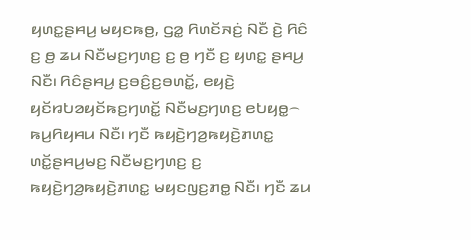ꤟꤛꤢ꤭ꤔꤌꤣ꤬ ꤗꤟꤢꤒꤥ꤬, ꤞꤤ꤭ ꤖꤛꤢꤩꤏꤢꤦ꤬ ꤡꤢꤪ ꤢꤧ꤬ ꤖꤢꤨ ꤢ꤬ ꤥ꤬ ꤘꤣ ꤡꤢꤪꤗꤢ꤬ꤚꤛꤢ꤬ ꤢ꤬ ꤥ꤬ ꤚꤢꤪ ꤢ꤬ ꤟꤛꤢ꤭ ꤔꤌꤣ꤬ ꤡꤢꤪ꤯ ꤖꤢꤨꤔꤌꤣ꤬ ꤢ꤬ꤋꤢꤨ꤬ꤢ꤬ꤋꤛꤢꤩ꤭, ꤕꤟꤢꤧ꤬ ꤟꤢꤩꤙꤝꤤꤟꤢꤩꤒꤢ꤬ꤚꤛꤢꤩ꤭ ꤡꤢꤪꤗꤢ꤬ꤚꤛꤢ꤬ ꤕꤝꤟꤥ꤭꤮ ꤒꤣ꤬ꤖꤟꤌꤣ ꤡꤢꤪ꤯ ꤚꤢꤪ ꤒꤟꤢꤧ꤬ꤚꤤ꤬ꤒꤟꤢꤧ꤬ꤊꤛꤢ꤭ ꤛꤢꤩ꤭ꤔꤌꤣ꤬ꤗꤢ꤬ ꤡꤢꤪꤗꤢ꤬ꤚꤛꤢ꤬ ꤢ꤬ ꤒꤟꤢꤧ꤬ꤚꤤ꤬ꤒꤟꤢꤧ꤬ꤊꤛꤢ꤭ ꤗꤟꤢꤜꤢ꤬ꤊꤥ꤭ ꤡꤢꤪ꤯ ꤚꤢꤪ ꤘꤣ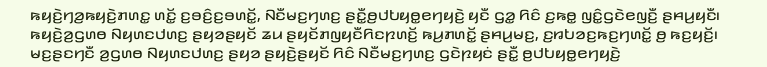ꤒꤟꤢꤧ꤬ꤚꤤ꤬ꤒꤟꤢꤧ꤬ꤊꤛꤢ꤭ ꤛꤢꤩ꤭ ꤢ꤬ꤋꤢꤨ꤬ꤢ꤬ꤋꤛꤢꤩ꤭, ꤡꤢꤪꤗꤢ꤬ꤚꤛꤢ꤬ ꤔꤢꤪ꤭ꤥ꤬ꤓꤝꤟꤥ꤭ꤕꤚꤟꤢꤧ꤬ ꤟꤢꤪ ꤞꤤ꤭ ꤖꤢꤨ ꤢ꤬ꤒꤥ꤭ ꤜꤢꤨ꤭ꤞꤢꤧꤕꤜꤢꤪ꤬ ꤔꤌꤣ꤬ꤟꤢꤪ꤯
ꤒꤟꤢꤧ꤬ꤤ꤬ꤞꤛꤥ ꤡꤟꤛꤢꤓꤛꤢ꤬ ꤔꤟꤤꤔꤟꤢꤩ ꤘꤣ ꤔꤟꤢꤩꤊꤜꤟꤢꤪꤖꤢꤐꤛꤢꤩ꤬ ꤒꤣ꤬ꤊꤛꤢꤩ꤭ ꤔꤌꤣ꤬ꤗꤢ꤬, ꤢ꤬ꤙꤝꤤꤢ꤬ꤒꤢ꤬ꤚꤛꤢꤩ꤭ ꤥ꤬ ꤒꤢ꤬ꤟꤢꤩ꤬꤯ ꤗꤢ꤬ꤔꤢꤚꤢꤪ ꤤ꤬ꤞꤛꤥ ꤡꤟꤛꤢꤓꤛꤢ꤬ ꤔꤟꤤ ꤔꤟꤢꤧ꤬ꤔꤟꤢꤩ ꤖꤢꤨ ꤡꤢꤪꤗꤢ꤬ꤚꤛꤢ꤬ ꤞꤢꤧꤐꤟꤢꤦ ꤔꤢꤪ꤭ ꤥ꤬ꤓꤝꤟꤥ꤭ꤕꤚꤟꤢꤧ꤬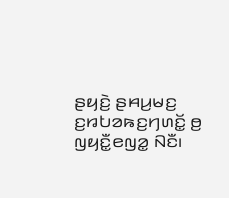ꤔꤟꤢꤧ꤬ ꤔꤌꤣ꤬ꤗꤢ꤬ ꤢ꤬ꤙꤝꤤꤒꤢ꤬ꤚꤛꤢꤩ꤭ ꤥ꤬ ꤜꤟꤢꤪ꤭ꤕꤜꤤ꤭ ꤡꤢꤪ꤯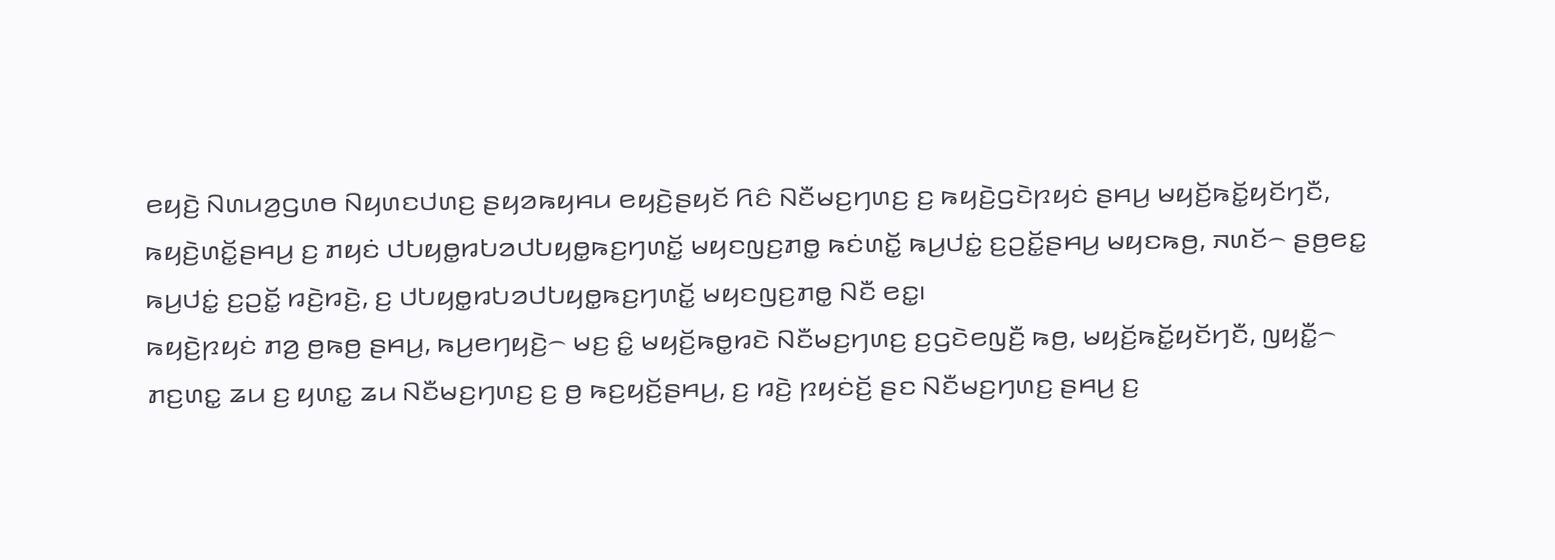ꤕꤟꤢꤧ꤬ ꤡꤛꤣꤤ꤬ꤞꤛꤥ ꤡꤟꤛꤢꤓꤛꤢ꤬ ꤔꤟꤤꤒꤟꤌꤣ ꤕꤟꤢꤧ꤬ꤔꤟꤢꤩ ꤖꤢꤨ ꤡꤢꤪꤗꤢ꤬ꤚꤛꤢ꤬ ꤢ꤬ ꤒꤟꤢꤧ꤬ꤞꤢꤧꤐꤟꤢꤦ ꤔꤌꤣ꤬ ꤗꤟꤢꤩ꤬ꤒꤢꤩ꤭ꤟꤢꤩꤚꤢꤪ, ꤒꤟꤢꤧ꤬ꤛꤢꤩ꤭ꤔꤌꤣ꤬ ꤢ꤬ ꤊꤟꤢꤦ ꤓꤝꤟꤥ꤭ꤙꤝꤤꤓꤝꤟꤥ꤭ꤒꤢ꤬ꤚꤛꤢꤩ꤭ ꤗꤟꤢꤜꤢ꤬ꤊꤥ꤭ ꤒꤢꤦꤛꤢꤩ꤭ ꤒꤣ꤬ꤓꤢꤦ꤭ ꤢ꤬ꤑꤢꤩ꤭ꤔꤌꤣ꤬ ꤗꤟꤢꤒꤥ꤬, ꤏꤛꤢꤩ꤮ ꤔꤥ꤬ꤕꤢ꤭ ꤒꤣ꤬ꤓꤢꤦ꤭ ꤢ꤬ꤑꤢꤩ꤭ ꤙꤢꤧ꤬ꤙꤢꤧ꤬, ꤢ꤬ ꤓꤝꤟꤥ꤭ꤙꤝꤤꤓꤝꤟꤥ꤭ꤒꤢ꤬ꤚꤛꤢꤩ꤭ ꤗꤟꤢꤜꤢ꤬ꤊꤥ꤭ ꤡꤢꤪ ꤕꤢ꤭꤯
ꤒꤟꤢꤧ꤬ꤐꤟꤢꤦ ꤊꤤ꤬ ꤥ꤬ꤒꤥ꤬ ꤔꤌꤣ꤬, ꤒꤣ꤬ꤕꤚꤟꤢꤧ꤬꤮ ꤗꤢ꤬ ꤢꤨ꤭ ꤗꤟꤢꤩ꤬ꤒꤥ꤭ꤙꤢꤧ ꤡꤢꤪꤗꤢ꤬ꤚꤛꤢ꤬ ꤢ꤬ꤞꤢꤧꤕꤜꤢꤪ꤬ ꤒꤥ꤬, ꤗꤟꤢꤩ꤬ꤒꤢꤩ꤭ꤟꤢꤩꤚꤢꤪ, ꤜꤟꤢꤪ꤭꤮ ꤊꤢ꤬ꤛꤢ꤭ ꤘꤣ ꤢ꤬ ꤟꤛꤢ꤭ ꤘꤣ ꤡꤢꤪꤗꤢ꤬ꤚꤛꤢ꤬ ꤢ꤬ ꤥ꤬ ꤒꤢ꤬ꤟꤢꤩ꤬ꤔꤌꤣ꤬, ꤢ꤬ ꤙꤢꤧ꤬ ꤐꤟꤢꤦꤢꤩ꤬ ꤔꤢ ꤡꤢꤪꤗꤢ꤬ꤚꤛꤢ꤬ ꤔꤌꤣ꤬ ꤢ꤬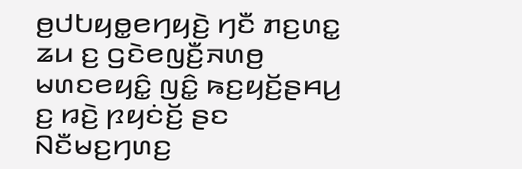ꤥ꤬ꤓꤝꤟꤥ꤭ꤕꤚꤟꤢꤧ꤬ ꤚꤢꤪ ꤊꤢ꤬ꤛꤢ꤭ ꤘꤣ ꤢ꤬ ꤞꤢꤧꤕꤜꤢꤪ꤬ꤏꤛꤥ꤬ ꤗꤛꤢꤕꤟꤢꤨ꤭ ꤜꤢꤨ꤭ ꤒꤢ꤬ꤟꤢꤩ꤬ꤔꤌꤣ꤬ ꤢ꤬ ꤙꤢꤧ꤬ ꤐꤟꤢꤦꤢꤩ꤬ ꤔꤢ ꤡꤢꤪꤗꤢ꤬ꤚꤛꤢ꤬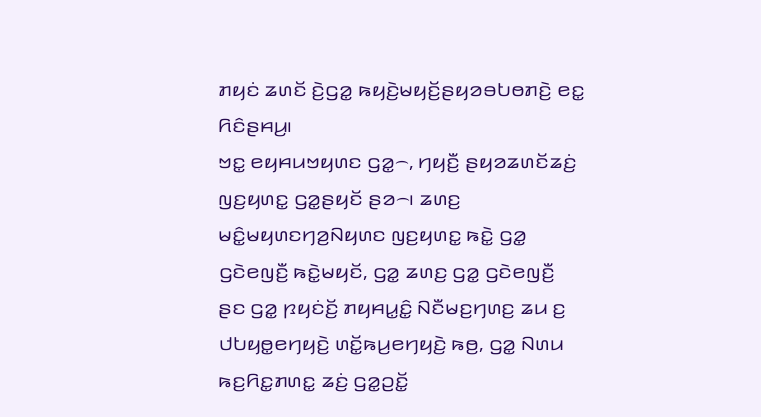ꤊꤟꤢꤦ ꤘꤛꤢꤩ ꤢꤧ꤬ꤞꤤ꤭ ꤒꤟꤢꤧ꤬ꤗꤟꤢꤩ꤬ꤔꤟꤤꤋꤝꤥꤊꤢꤧ꤬ ꤕꤢ꤭ ꤖꤢꤨꤔꤌꤣ꤬꤯
ꤠꤢ꤭ ꤕꤟꤌꤣꤠꤟꤛꤢ ꤞꤤ꤭꤮, ꤚꤟꤢꤪ꤬ ꤔꤟꤤꤘꤛꤢꤩꤘꤢꤦ꤬ ꤜꤢ꤬ꤟꤛꤢ꤭ ꤞꤤ꤭ꤔꤟꤢꤩ ꤔꤤ꤮꤯ ꤘꤛꤢ꤬ ꤗꤢꤨ꤭ꤗꤟꤛꤢꤚꤤ꤬ꤡꤟꤛꤢ ꤜꤢ꤬ꤟꤛꤢ꤭ ꤒꤢꤧ꤭ ꤞꤤ꤭ ꤞꤢꤧꤕꤜꤢꤪ꤬ ꤒꤢꤧ꤭ꤗꤟꤢꤩ, ꤞꤤ꤭ ꤘꤛꤢ꤬ ꤞꤤ꤭ ꤞꤢꤧꤕꤜꤢꤪ꤬ ꤔꤢ ꤞꤤ꤭ ꤐꤟꤢꤦꤢꤩ꤬ ꤊꤟꤌꤣ꤭ꤢꤨ꤭ ꤡꤢꤪꤗꤢ꤬ꤚꤛꤢ꤬ ꤘꤣ ꤢ꤬ ꤓꤝꤟꤥ꤭ꤕꤚꤟꤢꤧ꤬ ꤛꤢꤩ꤭ꤒꤣ꤬ꤕꤚꤟꤢꤧ꤬ ꤒꤥ꤬, ꤞꤤ꤭ ꤡꤛꤣ ꤒꤢ꤬ꤖꤢ꤭ꤊꤛꤢ꤭ ꤘꤢꤦ꤬ ꤞꤤ꤭ꤑꤢꤩ꤭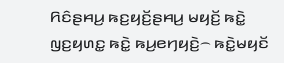ꤖꤢꤨꤔꤌꤣ꤬ ꤒꤢ꤬ꤟꤢꤩ꤬ꤔꤌꤣ꤬ ꤗꤟꤢꤩ꤬ ꤒꤢꤧ꤭ ꤜꤢ꤬ꤟꤛꤢ꤭ ꤒꤢꤧ꤭ ꤒꤣ꤬ꤕꤚꤟꤢꤧ꤬꤮ ꤒꤢꤧ꤭ꤗꤟꤢꤩ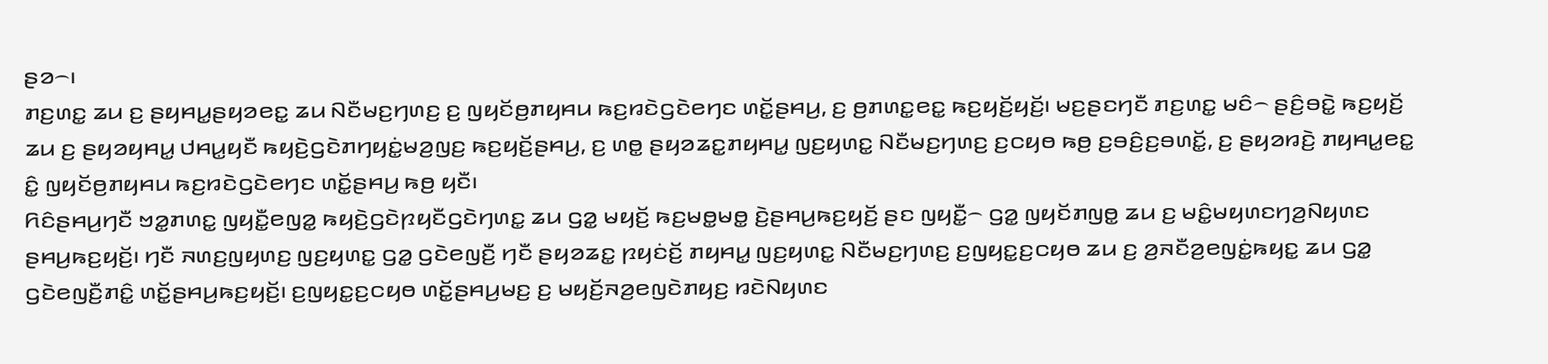ꤔꤤ꤮꤯
ꤊꤢ꤬ꤛꤢ꤭ ꤘꤣ ꤢ꤬ ꤔꤟꤌꤣ꤭ꤔꤟꤤꤕꤢ꤭ ꤘꤣ ꤡꤢꤪꤗꤢ꤬ꤚꤛꤢ꤬ ꤢ꤬ ꤜꤟꤢꤩꤥ꤬ꤊꤟꤌꤣ ꤒꤢ꤬ꤙꤢꤧꤞꤢꤧꤕꤚꤢ ꤛꤢꤩ꤭ꤔꤌꤣ꤬, ꤢ꤬ ꤥ꤬ꤊꤛꤢ꤭ꤕꤢ꤭ ꤒꤢ꤬ꤟꤢꤩ꤬ꤟꤢꤩ꤬꤯ ꤗꤢ꤬ꤔꤢꤚꤢꤪ ꤊꤢ꤬ꤛꤢ꤭ ꤗꤢꤨ꤮ ꤔꤢꤨ꤬ꤋꤢꤧ꤭ ꤒꤢ꤬ꤟꤢꤩ꤬ ꤘꤣ ꤢ꤬ ꤔꤟꤤꤟꤌꤣ꤭ ꤓꤌꤣ꤭ꤟꤢꤪ ꤒꤟꤢꤧ꤬ꤞꤢꤧꤊꤚꤟꤢꤦ꤭ꤗꤤ꤬ꤜꤢ꤬ ꤒꤢ꤬ꤟꤢꤩ꤬ꤔꤌꤣ꤬, ꤢ꤬ ꤛꤥ꤭ ꤔꤟꤤꤘꤢ꤭ꤊꤟꤌꤣ꤭ ꤜꤢ꤬ꤟꤛꤢ꤭ ꤡꤢꤪꤗꤢ꤬ꤚꤛꤢ꤬ ꤢ꤬ꤍꤟꤥ ꤒꤥ꤬ ꤢ꤬ꤋꤢꤨ꤬ꤢ꤬ꤋꤛꤢꤩ꤭, ꤢ꤬ ꤔꤟꤤꤙꤢꤧ꤬ ꤊꤟꤌꤣ꤭ꤕꤢ꤭ ꤢꤨ꤭ ꤜꤟꤢꤩꤥ꤬ꤊꤟꤌꤣ ꤒꤢ꤬ꤙꤢꤧꤞꤢꤧꤕꤚꤢ ꤛꤢꤩ꤭ꤔꤌꤣ꤬ ꤒꤥ꤬ ꤟꤢꤪ꤯
ꤖꤢꤨꤔꤌꤣ꤬ꤚꤢꤪ ꤠꤤ꤭ꤊꤛꤢ꤭ ꤜꤟꤢꤪ꤭ꤕꤜꤤ꤭ ꤒꤟꤢꤧ꤬ꤞꤢꤧꤐꤟꤢꤪꤞꤢꤧꤚꤛꤢ꤭ ꤘꤣ ꤞꤤ꤭ ꤗꤟꤢꤩ꤬ ꤒꤢ꤬ꤗꤥ꤭ꤗꤥ꤭ ꤢꤧ꤬ꤔꤌꤣ꤬ꤒꤢ꤬ꤟꤢꤩ꤬ ꤔꤢ ꤜꤟꤢꤪ꤭꤮ ꤞꤤ꤭ ꤜꤟꤢꤩꤊꤜꤥ꤭ ꤘꤣ ꤢ꤬ ꤗꤢꤨ꤭ꤗꤟꤛꤢꤚꤤ꤬ꤡꤟꤛꤢ ꤔꤌꤣ꤬ꤒꤢ꤬ꤟꤢꤩ꤬꤯ ꤚꤢꤪ ꤏꤛꤢ꤬ꤜꤟꤛꤢ꤬ ꤜꤢ꤬ꤟꤛꤢ꤭ ꤞꤤ꤭ ꤞꤢꤧꤕꤜꤢꤪ꤬ ꤚꤢꤪ ꤔꤟꤤꤘꤢ꤭ ꤐꤟꤢꤦꤢꤩ꤬ ꤊꤟꤌꤣ꤭ ꤜꤢ꤬ꤟꤛꤢ꤭ ꤡꤢꤪꤗꤢ꤬ꤚꤛꤢ꤬ ꤢ꤬ꤜꤟꤢ꤭ꤢ꤬ꤍꤟꤥ ꤘꤣ ꤢ꤬ ꤤ꤬ꤏꤢꤪꤤ꤬ꤕꤜꤢꤦ꤭ꤒꤟꤢ꤭ ꤘꤣ ꤞꤤ꤭ ꤞꤢꤧꤕꤜꤢꤪ꤬ꤊꤢꤨ꤭ ꤛꤢꤩ꤭ꤔꤌꤣ꤬ꤒꤢ꤬ꤟꤢꤩ꤬꤯ ꤢ꤬ꤜꤟꤢ꤭ꤢ꤬ꤍꤟꤥ ꤛꤢꤩ꤭ꤔꤌꤣ꤬ꤗꤢ꤬ ꤢ꤬ ꤗꤟꤢꤩ꤬ꤏꤤ꤬ꤕꤜꤢꤧꤊꤟꤢ꤬ ꤙꤢꤧꤡꤟꤛꤢ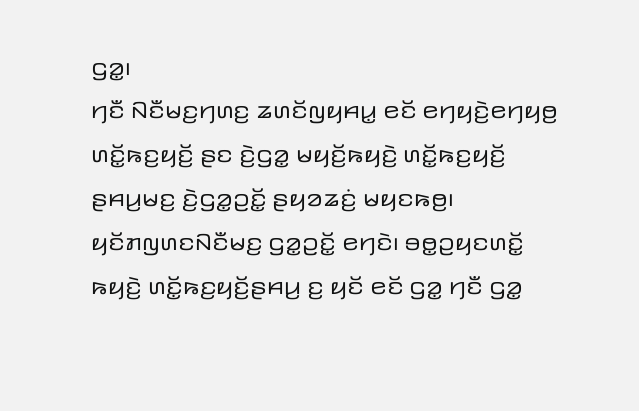ꤞꤤ꤭꤯
ꤚꤢꤪ ꤡꤢꤪꤗꤢ꤬ꤚꤛꤢ꤬ ꤘꤛꤢꤩꤜꤟꤌꤣ꤭ ꤕꤢꤩ ꤕꤚꤟꤢꤧ꤬ꤕꤚꤟꤥ꤬ ꤛꤢꤩ꤭ꤒꤢ꤬ꤟꤢꤩ꤬ ꤔꤢ ꤢꤧ꤬ꤞꤤ꤭ ꤗꤟꤢꤩ꤬ꤒꤟꤢꤧ꤬ ꤛꤢꤩ꤭ꤒꤢ꤬ꤟꤢꤩ꤬ ꤔꤌꤣ꤬ꤗꤢ꤬ ꤢꤧ꤬ꤞꤤ꤭ꤑꤢꤩ꤭ ꤔꤟꤤꤘꤢꤦ꤬ ꤗꤟꤢꤒꤥ꤬꤯ ꤟꤢꤩꤊꤜꤛꤢꤡꤢꤪꤗꤢ꤬ ꤞꤤ꤭ꤑꤢꤩ꤭ ꤕꤚꤢꤧ꤯ ꤋꤥ꤭ꤑꤟꤢꤛꤢꤩ꤭ ꤒꤟꤢꤧ꤬ ꤛꤢꤩ꤭ꤒꤢ꤬ꤟꤢꤩ꤬ꤔꤌꤣ꤬ ꤢ꤬ ꤟꤢꤩ ꤕꤢꤩ ꤞꤤ꤭ ꤚꤢꤪ ꤞꤤ꤭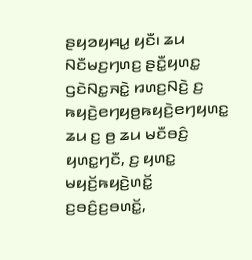ꤔꤟꤤꤟꤌꤣ꤭ ꤟꤢꤪ꤯ ꤘꤣ ꤡꤢꤪꤗꤢ꤬ꤚꤛꤢ꤬ ꤔꤢꤪ꤭ꤟꤛꤢ꤭ ꤞꤢꤧꤡꤢ꤭ꤏꤢꤧ꤭ ꤙꤛꤢ꤬ꤡꤢꤧ꤬ ꤢ꤬ ꤒꤟꤢꤧ꤬ꤕꤚꤟꤥ꤬ꤒꤟꤢꤧ꤬ꤕꤚꤟꤛꤢ꤭ ꤘꤣ ꤢ꤬ ꤥ꤬ ꤘꤣ ꤗꤢꤪꤋꤢꤨ꤬ ꤟꤛꤢ꤭ꤚꤢꤪ, ꤢ꤬ ꤟꤛꤢ꤭ ꤗꤟꤢꤩ꤬ꤒꤟꤢꤧ꤬ꤛꤢꤩ꤭ ꤢ꤬ꤋꤢꤨ꤬ꤢ꤬ꤋꤛꤢꤩ꤭,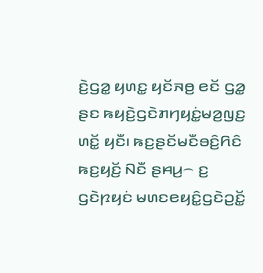ꤢꤧ꤬ꤞꤤ꤭ ꤟꤛꤢ꤭ ꤟꤢꤩꤏꤥ꤬ ꤕꤢꤩ ꤞꤤ꤭ ꤔꤢ ꤒꤟꤢꤧ꤬ꤞꤢꤧꤊꤚꤟꤢꤦ꤭ꤗꤤ꤬ꤜꤢ꤬ ꤛꤢꤩ꤭ ꤟꤢꤪ꤯ ꤒꤢ꤬ꤔꤢꤩꤗꤢꤪꤋꤢꤨ꤬ꤖꤢꤨ ꤒꤢ꤬ꤟꤢꤩ꤬ ꤡꤢꤪ ꤔꤌꤣ꤬꤮ ꤢ꤬ ꤞꤢꤧꤐꤟꤢꤦ ꤗꤛꤢꤕꤟꤢꤨ꤭ꤞꤢꤧꤑꤢꤩ꤭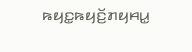ꤒꤟꤢ꤭ꤒꤟꤢꤩ꤬ꤊꤟꤌꤣ꤭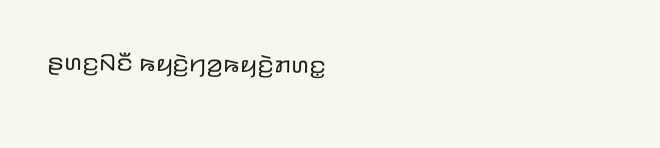ꤔꤛꤢ꤬ꤡꤢꤪ ꤒꤟꤢꤧ꤬ꤚꤤ꤬ꤒꤟꤢꤧ꤬ꤊꤛꤢ꤭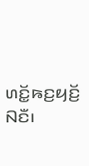ꤛꤢꤩ꤭ꤒꤢ꤬ꤟꤢꤩ꤬ ꤡꤢꤪ꤯